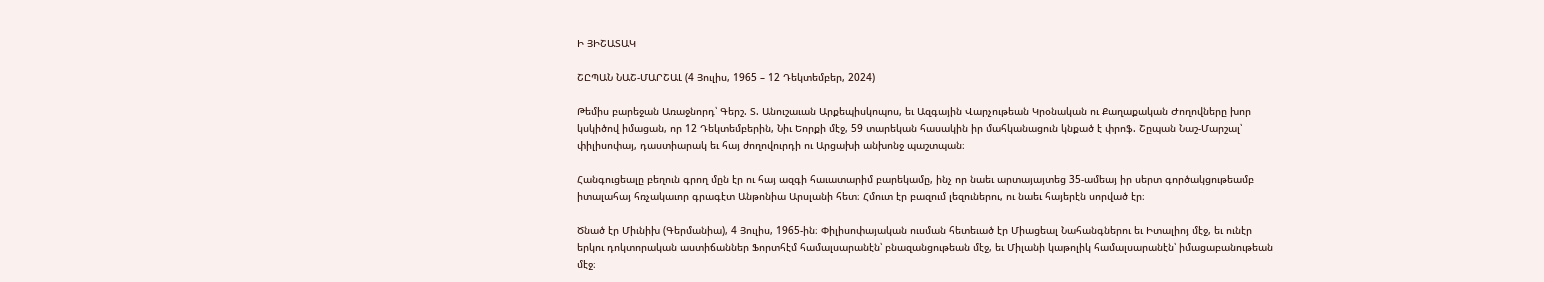Ի ՅԻՇԱՏԱԿ

ՇԸՊԱՆ ՆԱՇ-ՄԱՐՇԱԼ (4 Յուլիս, 1965 – 12 Դեկտեմբեր, 2024)

Թեմիս բարեջան Առաջնորդ՝ Գերշ. Տ. Անուշաւան Արքեպիսկոպոս, եւ Ազգային Վարչութեան Կրօնական ու Քաղաքական Ժողովները խոր կսկիծով իմացան, որ 12 Դեկտեմբերին, Նիւ Եորքի մէջ, 59 տարեկան հասակին իր մահկանացուն կնքած է փրոֆ. Շըպան Նաշ-Մարշալ՝ փիլիսոփայ, դաստիարակ եւ հայ ժողովուրդի ու Արցախի անխոնջ պաշտպան։

Հանգուցեալը բեղուն գրող մըն էր ու հայ ազգի հաւատարիմ բարեկամը, ինչ որ նաեւ արտայայտեց 35-ամեայ իր սերտ գործակցութեամբ իտալահայ հռչակաւոր գրագէտ Անթոնիա Արսլանի հետ։ Հմուտ էր բազում լեզուներու, ու նաեւ հայերէն սորված էր։

Ծնած էր Միւնիխ (Գերմանիա), 4 Յուլիս, 1965-ին։ Փիլիսոփայական ուսման հետեւած էր Միացեալ Նահանգներու եւ Իտալիոյ մէջ, եւ ունէր երկու դոկտորական աստիճաններ Ֆորտհէմ համալսարանէն՝ բնազանցութեան մէջ, եւ Միլանի կաթոլիկ համալսարանէն՝ իմացաբանութեան մէջ։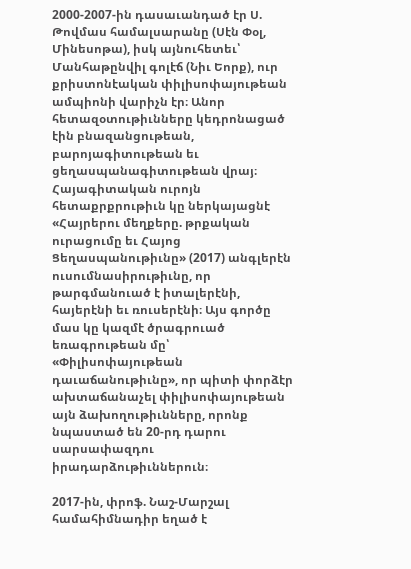2000-2007-ին դասաւանդած էր Ս. Թովմաս համալսարանը (Սէն Փօլ, Մինեսոթա), իսկ այնուհետեւ՝ Մանհաթընվիլ գոլէճ (Նիւ Եորք), ուր քրիստոնէական փիլիսոփայութեան ամպիոնի վարիչն էր։ Անոր հետազօտութիւնները կեդրոնացած էին բնազանցութեան, բարոյագիտութեան եւ ցեղասպանագիտութեան վրայ։ Հայագիտական ուրոյն հետաքրքրութիւն կը ներկայացնէ «Հայրերու մեղքերը. թրքական ուրացումը եւ Հայոց Ցեղասպանութիւնը» (2017) անգլերէն ուսումնասիրութիւնը, որ թարգմանուած է իտալերէնի, հայերէնի եւ ռուսերէնի։ Այս գործը մաս կը կազմէ ծրագրուած եռագրութեան մը՝ «Փիլիսոփայութեան  դաւաճանութիւնը», որ պիտի փորձէր ախտաճանաչել փիլիսոփայութեան այն ձախողութիւնները, որոնք նպաստած են 20-րդ դարու սարսափազդու իրադարձութիւններուն։

2017-ին, փրոֆ. Նաշ-Մարշալ համահիմնադիր եղած է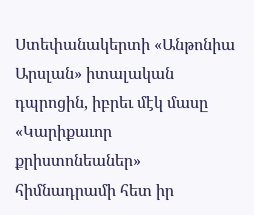Ստեփանակերտի «Անթոնիա Արսլան» իտալական դպրոցին, իբրեւ մէկ մասը «Կարիքաւոր քրիստոնեաներ» հիմնադրամի հետ իր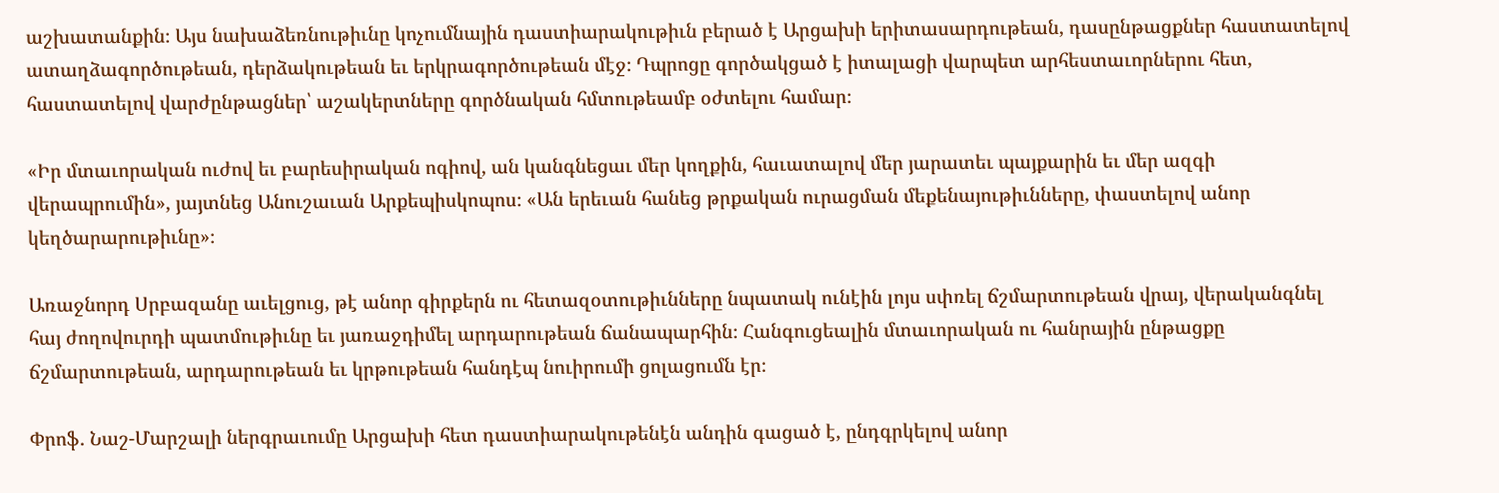աշխատանքին։ Այս նախաձեռնութիւնը կոչումնային դաստիարակութիւն բերած է Արցախի երիտասարդութեան, դասընթացքներ հաստատելով ատաղձագործութեան, դերձակութեան եւ երկրագործութեան մէջ։ Դպրոցը գործակցած է իտալացի վարպետ արհեստաւորներու հետ, հաստատելով վարժընթացներ՝ աշակերտները գործնական հմտութեամբ օժտելու համար։

«Իր մտաւորական ուժով եւ բարեսիրական ոգիով, ան կանգնեցաւ մեր կողքին, հաւատալով մեր յարատեւ պայքարին եւ մեր ազգի վերապրումին», յայտնեց Անուշաւան Արքեպիսկոպոս։ «Ան երեւան հանեց թրքական ուրացման մեքենայութիւնները, փաստելով անոր կեղծարարութիւնը»։

Առաջնորդ Սրբազանը աւելցուց, թէ անոր գիրքերն ու հետազօտութիւնները նպատակ ունէին լոյս սփռել ճշմարտութեան վրայ, վերականգնել հայ ժողովուրդի պատմութիւնը եւ յառաջդիմել արդարութեան ճանապարհին։ Հանգուցեալին մտաւորական ու հանրային ընթացքը ճշմարտութեան, արդարութեան եւ կրթութեան հանդէպ նուիրումի ցոլացումն էր։

Փրոֆ. Նաշ-Մարշալի ներգրաւումը Արցախի հետ դաստիարակութենէն անդին գացած է, ընդգրկելով անոր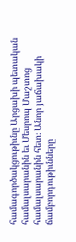համագործակցութիւնը Արցախի պետական համալսարանին եւ Մեսրոպ Մաշտոց համալսարանին հետ։ Անոր յաճախակի ճամբորդութիւնները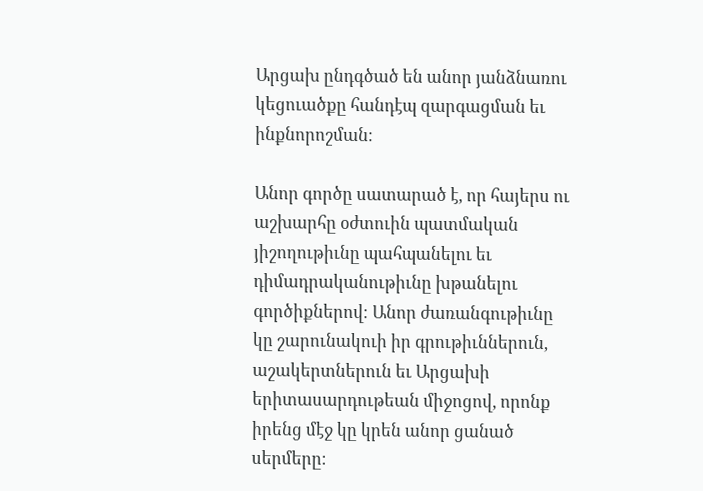Արցախ ընդգծած են անոր յանձնառու կեցուածքը հանդէպ զարգացման եւ ինքնորոշման։

Անոր գործը սատարած է, որ հայերս ու աշխարհը օժտուին պատմական յիշողութիւնը պահպանելու եւ դիմադրականութիւնը խթանելու գործիքներով։ Անոր ժառանգութիւնը կը շարունակուի իր գրութիւններուն, աշակերտներուն եւ Արցախի երիտասարդութեան միջոցով, որոնք իրենց մէջ կը կրեն անոր ցանած սերմերը։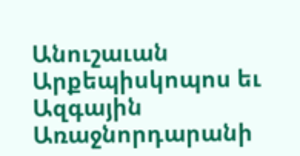Անուշաւան Արքեպիսկոպոս եւ Ազգային Առաջնորդարանի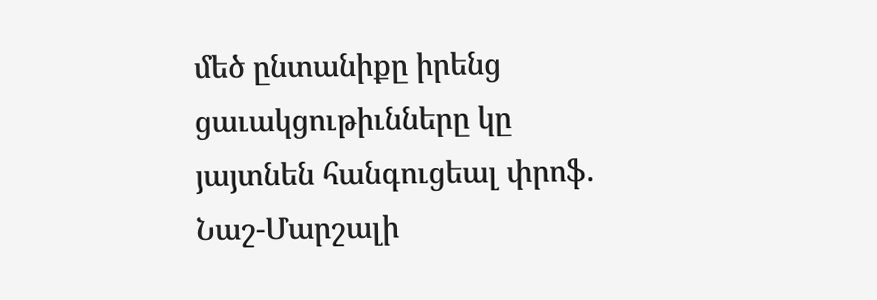մեծ ընտանիքը իրենց ցաւակցութիւնները կը յայտնեն հանգուցեալ փրոֆ. Նաշ-Մարշալի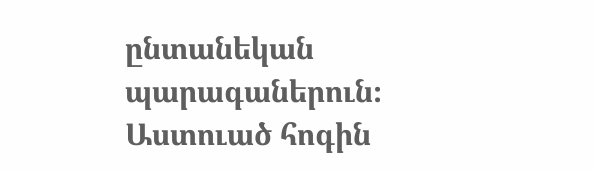ընտանեկան պարագաներուն։ Աստուած հոգին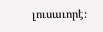լուսաւորէ։